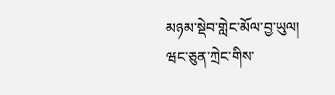མཉམ་སྡེབ་གླེང་མོལ་བྱ་ཡུལ།
ཝང་ཅུན་ཀྲེང་གིས་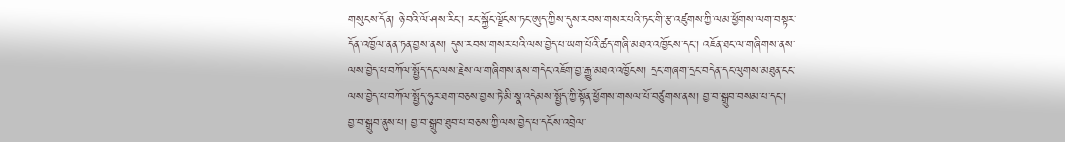གསུངས་དོན། ཉེ་བའི་ལོ་ཤས་རིང་། རང་སྐྱོང་ལྗོངས་ཏང་ཨུད་ཀྱིས་དུས་རབས་གསར་པའི་ཏང་གི་རྩ་འཛུགས་ཀྱི་ལམ་ཕྱོགས་ལག་བསྟར་དོན་འཁྱོལ་ནན་ཏན་བྱས་ནས། དུས་རབས་གསར་པའི་ལས་བྱེད་པ་ཡག་པོའི་ཚད་གཞི་མཐའ་འཁྱོངས་དང་། འཇོན་ཐང་ལ་གཞིགས་ནས་ལས་བྱེད་པ་བཀོལ་སྤྱོད་དང་ལས་རྗེས་ལ་གཞིགས་ནས་གདེང་འཇོག་བྱ་རྒྱུ་མཐའ་འཁྱོངས། དྲང་གཞག་དྲང་བདེན་དང་ལུགས་མཐུན་ངང་ལས་བྱེད་པ་བཀོལ་སྤྱོད་ཧུར་ཐག་བཅས་བྱས་ཏེ་མི་སྣ་འདེམས་སྤྱོད་ཀྱི་སྟོན་ཕྱོགས་གསལ་པོ་བཙུགས་ནས། བྱ་བ་སྒྲུབ་བསམ་པ་དང་། བྱ་བ་སྒྲུབ་ནུས་པ། བྱ་བ་སྒྲུབ་ཐུབ་པ་བཅས་ཀྱི་ལས་བྱེད་པ་དངོས་འབྲེལ་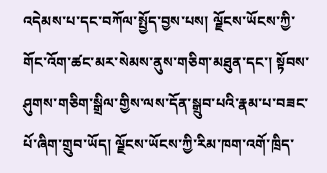འདེམས་པ་དང་བཀོལ་སྤྱོད་བྱས་པས། ལྗོངས་ཡོངས་ཀྱི་གོང་འོག་ཚང་མར་སེམས་ནུས་གཅིག་མཐུན་དང་། སྟོབས་ཤུགས་གཅིག་སྒྲིལ་གྱིས་ལས་དོན་སྒྲུབ་པའི་རྣམ་པ་བཟང་པོ་ཞིག་གྲུབ་ཡོད། ལྗོངས་ཡོངས་ཀྱི་རིམ་ཁག་འགོ་ཁྲིད་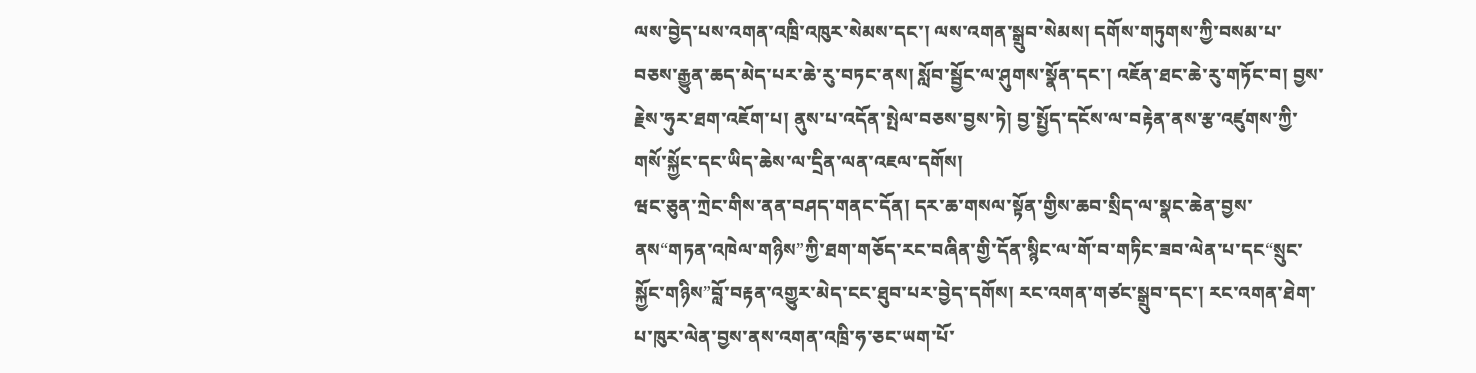ལས་བྱེད་པས་འགན་འཁྲི་འཁུར་སེམས་དང་། ལས་འགན་སྒྲུབ་སེམས། དགོས་གཏུགས་ཀྱི་བསམ་པ་བཅས་རྒྱུན་ཆད་མེད་པར་ཆེ་རུ་བཏང་ནས། སློབ་སྦྱོང་ལ་ཤུགས་སྣོན་དང་། འཇོན་ཐང་ཆེ་རུ་གཏོང་བ། བྱས་རྗེས་ཧུར་ཐག་འཇོག་པ། ནུས་པ་འདོན་སྤེལ་བཅས་བྱས་ཏེ། བྱ་སྤྱོད་དངོས་ལ་བརྟེན་ནས་རྩ་འཛུགས་ཀྱི་གསོ་སྐྱོང་དང་ཡིད་ཆེས་ལ་དྲིན་ལན་འཇལ་དགོས།
ཝང་ཅུན་ཀྲེང་གིས་ནན་བཤད་གནང་དོན། དར་ཆ་གསལ་སྟོན་གྱིས་ཆབ་སྲིད་ལ་སྣང་ཆེན་བྱས་ནས“གཏན་འཁེལ་གཉིས”ཀྱི་ཐག་གཅོད་རང་བཞིན་གྱི་དོན་སྙིང་ལ་གོ་བ་གཏིང་ཟབ་ལེན་པ་དང“སྲུང་སྐྱོང་གཉིས”བློ་བརྟན་འགྱུར་མེད་ངང་ཐུབ་པར་བྱེད་དགོས། རང་འགན་གཙང་སྒྲུབ་དང་། རང་འགན་ཐེག་པ་ཁུར་ལེན་བྱས་ནས་འགན་འཁྲི་ཧ་ཅང་ཡག་པོ་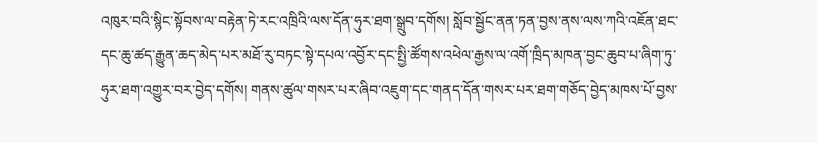འཁུར་བའི་སྙིང་སྟོབས་ལ་བརྟེན་ཏེ་རང་འཁྲིའི་ལས་དོན་ཧུར་ཐག་སྒྲུབ་དགོས། སློབ་སྦྱོང་ནན་ཏན་བྱས་ནས་ལས་ཀའི་འཇོན་ཐང་དང་ཆུ་ཚད་རྒྱུན་ཆད་མེད་པར་མཐོ་རུ་བཏང་སྟེ་དཔལ་འབྱོར་དང་སྤྱི་ཚོགས་འཕེལ་རྒྱས་ལ་འགོ་ཁྲིད་མཁན་བྱང་ཆུབ་པ་ཞིག་ཏུ་ཧུར་ཐག་འགྱུར་བར་བྱེད་དགོས། གནས་ཚུལ་གསར་པར་ཞིབ་འཇུག་དང་གནད་དོན་གསར་པར་ཐག་གཅོད་བྱེད་མཁས་པོ་བྱས་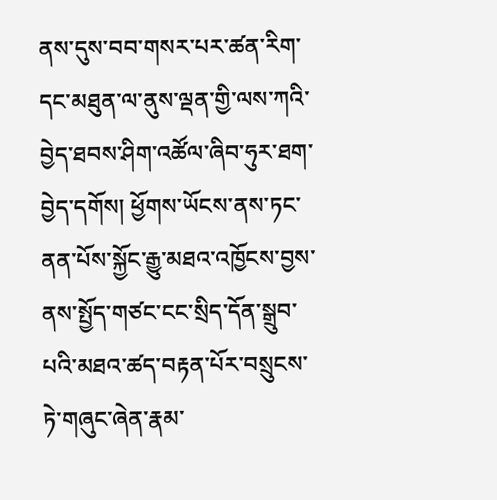ནས་དུས་བབ་གསར་པར་ཚན་རིག་དང་མཐུན་ལ་ནུས་ལྡན་གྱི་ལས་ཀའི་བྱེད་ཐབས་ཤིག་འཚོལ་ཞིབ་ཧུར་ཐག་བྱེད་དགོས། ཕྱོགས་ཡོངས་ནས་ཏང་ནན་པོས་སྐྱོང་རྒྱུ་མཐའ་འཁྱོངས་བྱས་ནས་སྤྱོད་གཙང་ངང་སྲིད་དོན་སྒྲུབ་པའི་མཐའ་ཚད་བརྟན་པོར་བསྲུངས་ཏེ་གཞུང་ཞེན་རྣམ་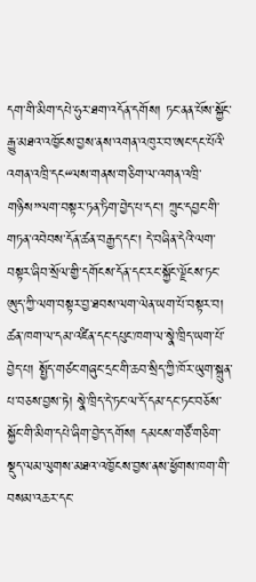དག་གི་མིག་དཔེ་ཧུར་ཐག་འདོན་དགོས། ཏང་ནན་པོས་སྐྱོང་རྒྱུ་མཐའ་འཁྱོངས་བྱས་ནས་འགན་འཁུར་བ་ཨང་དང་པོའི་འགན་འཁྲི་དང“ལས་གནས་གཅིག་ལ་འགན་འཁྲི་གཉིས”ལག་བསྟར་ཏན་ཏིག་བྱེད་པ་དང་། ཀྲུང་དབྱང་གི་གཏན་འབེབས་དོན་ཚན་བརྒྱད་དང་། དེ་བཞིན་དེའི་ལག་བསྟར་ཞིབ་སྲོལ་གྱི་དགོངས་དོན་དང་རང་སྐྱོང་ལྗོངས་ཏང་ཨུད་ཀྱི་ལག་བསྟར་བྱ་ཐབས་ལག་ལེན་ཡག་པོ་བསྟར་བ། ཚན་ཁག་ལ་དམ་འཛིན་དང་དཔུང་ཁག་ལ་སྣེ་ཁྲིད་ཡག་པོ་བྱེད་པ། སྤྱོད་གཙང་གཞུང་དྲང་གི་ཆབ་སྲིད་ཀྱི་ཁོར་ཡུག་སྐྲུན་པ་བཅས་བྱས་ཏེ། སྣེ་ཁྲིད་དེ་ཏང་ལ་དོ་དམ་དང་ཏང་བཅོས་སྐྱོང་གི་མིག་དཔེ་ཞིག་བྱེད་དགོས། དམངས་གཙོ་གཅིག་སྡུད་ལམ་ལུགས་མཐའ་འཁྱོངས་བྱས་ནས་ཕྱོགས་ཁག་གི་བསམ་འཆར་དང་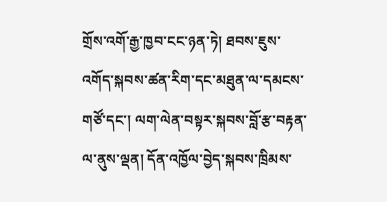གྲོས་འགོ་རྒྱ་ཁྱབ་ངང་ཉན་ཏེ། ཐབས་ཇུས་འགོད་སྐབས་ཚན་རིག་དང་མཐུན་ལ་དམངས་གཙོ་དང་། ལག་ལེན་བསྟར་སྐབས་བློ་རྩ་བརྟན་ལ་ནུས་ལྡན། དོན་འཁྱོལ་བྱེད་སྐབས་ཁྲིམས་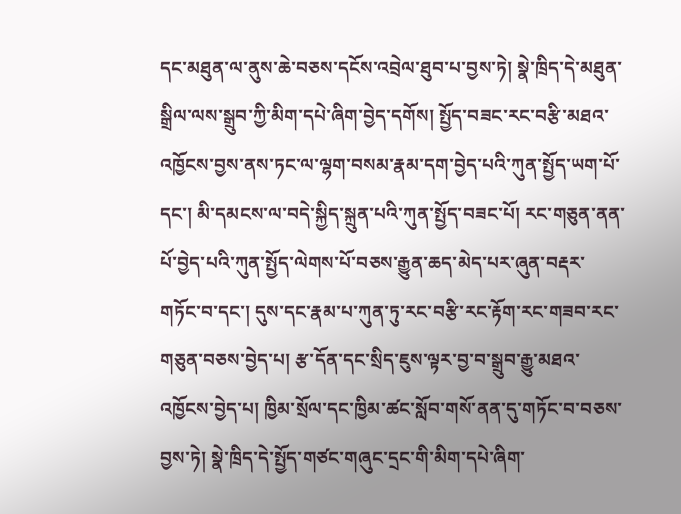དང་མཐུན་ལ་ནུས་ཆེ་བཅས་དངོས་འབྲེལ་ཐུབ་པ་བྱས་ཏེ། སྣེ་ཁྲིད་དེ་མཐུན་སྒྲིལ་ལས་སྒྲུབ་ཀྱི་མིག་དཔེ་ཞིག་བྱེད་དགོས། སྤྱོད་བཟང་རང་བརྩི་མཐའ་འཁྱོངས་བྱས་ནས་ཏང་ལ་ལྷག་བསམ་རྣམ་དག་བྱེད་པའི་ཀུན་སྤྱོད་ཡག་པོ་དང་། མི་དམངས་ལ་བདེ་སྐྱིད་སྐྲུན་པའི་ཀུན་སྤྱོད་བཟང་པོ། རང་གཅུན་ནན་པོ་བྱེད་པའི་ཀུན་སྤྱོད་ལེགས་པོ་བཅས་རྒྱུན་ཆད་མེད་པར་ཞུན་བརྡར་གཏོང་བ་དང་། དུས་དང་རྣམ་པ་ཀུན་ཏུ་རང་བརྩི་རང་རྟོག་རང་གཟབ་རང་གཅུན་བཅས་བྱེད་པ། རྩ་དོན་དང་སྲིད་ཇུས་ལྟར་བྱ་བ་སྒྲུབ་རྒྱུ་མཐའ་འཁྱོངས་བྱེད་པ། ཁྱིམ་སྲོལ་དང་ཁྱིམ་ཚང་སློབ་གསོ་ནན་དུ་གཏོང་བ་བཅས་བྱས་ཏེ། སྣེ་ཁྲིད་དེ་སྤྱོད་གཙང་གཞུང་དྲང་གི་མིག་དཔེ་ཞིག་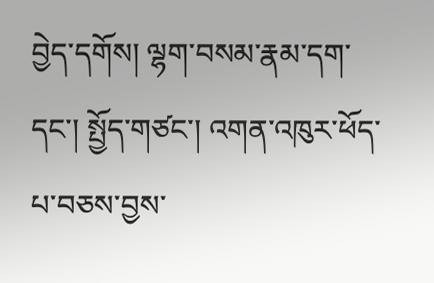བྱེད་དགོས། ལྷག་བསམ་རྣམ་དག་དང་། སྤྱོད་གཙང་། འགན་འཁུར་ཕོད་པ་བཅས་བྱས་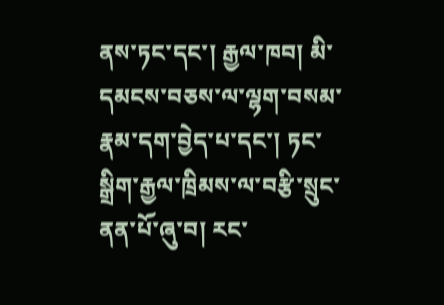ནས་ཏང་དང་། རྒྱལ་ཁབ། མི་དམངས་བཅས་ལ་ལྷག་བསམ་རྣམ་དག་བྱེད་པ་དང་། ཏང་སྒྲིག་རྒྱལ་ཁྲིམས་ལ་བརྩི་སྲུང་ནན་པོ་ཞུ་བ། རང་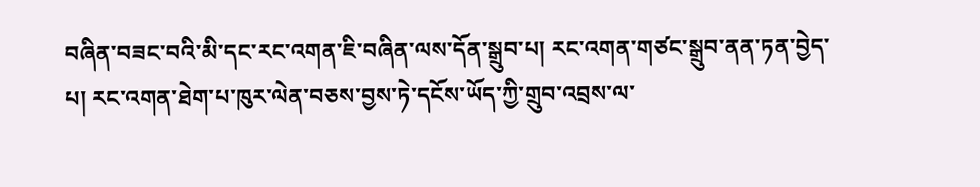བཞིན་བཟང་བའི་མི་དང་རང་འགན་ཇི་བཞིན་ལས་དོན་སྒྲུབ་པ། རང་འགན་གཙང་སྒྲུབ་ནན་ཏན་བྱེད་པ། རང་འགན་ཐེག་པ་ཁུར་ལེན་བཅས་བྱས་ཏེ་དངོས་ཡོད་ཀྱི་གྲུབ་འབྲས་ལ་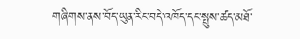གཞིགས་ནས་བོད་ཡུན་རིང་བདེ་འཁོད་དང་སྤུས་ཚད་མཐོ་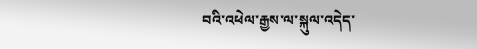བའི་འཕེལ་རྒྱས་ལ་སྐུལ་འདེད་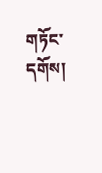གཏོང་དགོས།